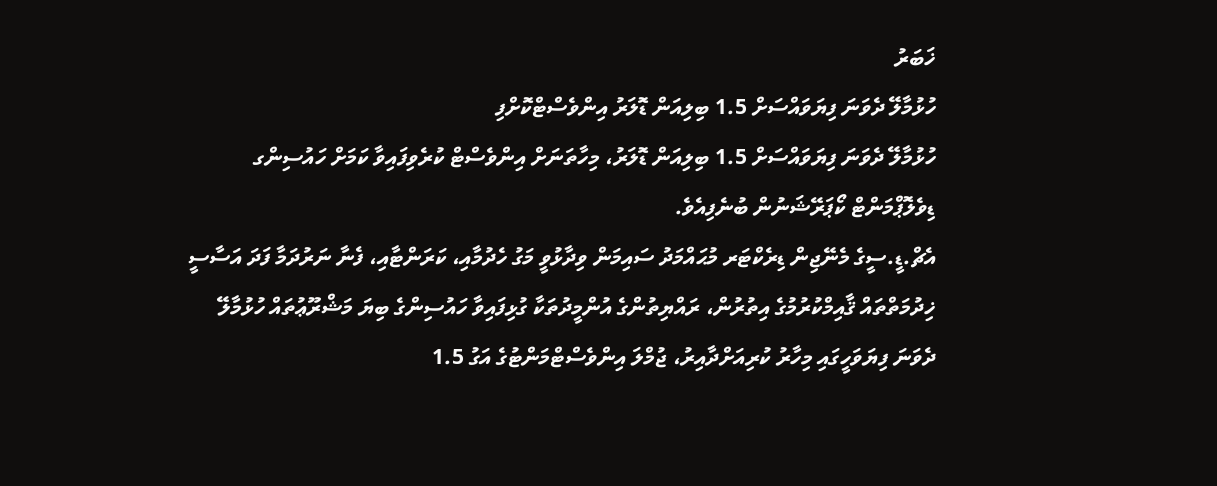ޚަބަރު
ހުޅުމާލޭ ދެވަނަ ފިޔަވައްސަށް 1.5 ބިލިއަން ޑޮލަރު އިންވެސްޓްކޮށްފި
ހުޅުމާލޭ ދެވަނަ ފިޔަވައްސަށް 1.5 ބިލިއަން ޑޮލަރު، މިހާތަނަށް އިންވެސްޓް ކުރެވިފައިވާ ކަމަށް ހައުސިންގ ޑިވެލޮޕްމަންޓް ކޯޕަރޭޝަނުން ބުނެފިއެވެ.
އެޗް.ޑީ.ސީގެ މެނޭޖިން ޑިރެކްޓަރ މުޙައްމަދު ސައިމަން ވިދާޅުވީ މަގު ހެދުމާއި، ކަރަންޓާއި، ފެނާ ނަރުދަމާ ފަދަ އަސާސީ ޚިދުމަތްތައް ޤާއިމްކުރުމުގެ އިތުރުން، ރައްޔިތުންގެ އުންމީދުތަކާ ގުޅިފައިވާ ހައުސިންގެ ބިޔަ މަޝްރޫޢުތައް ހުޅުމާލޭ ދެވަނަ ފިޔަވަހީގައި މިހާރު ކުރިއަށްދާއިރު، ޖުމްލަ އިންވެސްޓްމަންޓުގެ އަގު 1.5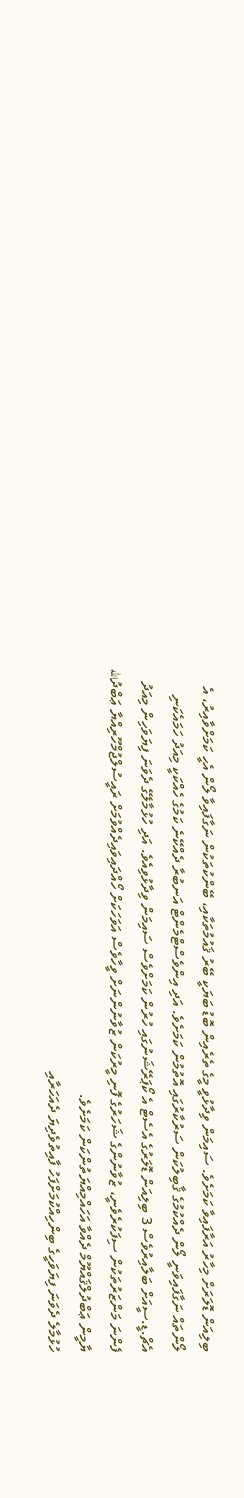ބިލިއަން ޑޮލަރަށް މިހާރު އަރާފައިވާ ކަމަށެވެ. ސައިމަން ވިދާޅުވީ މީގެ ތެރެއިން ބޮޑު ބަޔަކީ ބޭރު ޤައުމުތަކާއި، ބޭންކުތަކުން ނަގާފައިވާ ލޯން އެހީ ކަމަށްވާއިރު، އެ ލޯންތައް ނަގާފައިވަނީ ލޯން ދެއްކުމުގެ ޤާބިލުކަން ސަރުކާރުގައި އޮތުމުން ކަމަށެވެ. އަދި އިންވެސްޓްމެންޓް އަނބުރާ ދެއްކޭނެ ކަމުގެ ހެއްކަކީ މިއަދު ހަމައެކަނި އެޗް.ޑީ.ސީއަށް ބަލާއިރުވެސް 3 ބިލިއަން ޑޮލަރުގެ އެސެޓް އެ ކޯޕަރޭޝަނުގައި ހުރުން ކަމަށްވެސް ސައިމަން ވިދާޅުވިއެވެ. އަދި ހުޅުމާލޭގެ ދެވަނަ ފިޔަވަހިން މިއަދު ފެންނަ މަންޒަރުތަކުން ސިފަކުރެވެނީ، ޒުވާނުންގެ ޝަހަރުގެ ފޮނި މީރުކަން ޒުވާނުންނަށް ވީހާވެސް އަވަހަކަށް ހޯއްދައިވައިދެއްވުމަށް ރައީސުލްޖުމްހޫރިއްޔާ ޢަބްދުالله ޔާމީން ޢަބްދުލްޤައްޔޫމް ދެއްވާ އަހައްމިއްޔަތުންކަން ކަމަށެވެ.
ހުޅުމާލެ ދެވަނަ ފިޔަވަހީގެ ބިންހިއްކުމަށްފަހު ފާއިތުވެދިޔަ ދެއަހަރާއި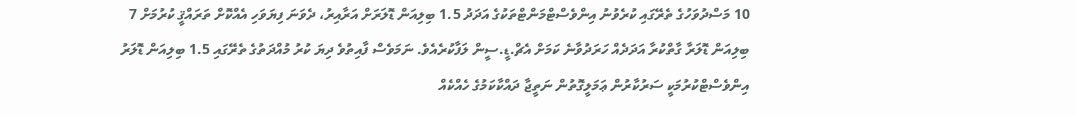10 މަސްދުވަހުގެ ތެރޭގައި ކުރެވުނު އިންވެސްޓްމަންޓްތަކުގެ އަދަދު 1.5 ބިލިއަން ޑޮލަރަށް އަރާއިރު، ދެވަނަ ފިޔަވަހި އެއްކޮށް ތަރައްޤީ ކުރުމަށް 7 ބިލިއަން ޑޮލަރާ ގާތްކުރާ އަދަދެއް ހަރަދުވާނެ ކަމަށް އެޗް.ޑީ.ސީން ލަފާކުރެއެވެ. ނަމަވެސް ފާއިތުވެ ދިޔަ ކުރު މުއްދަތުގެ ތެރޭގައި 1.5 ބިލިއަން ޑޮލަރު އިންވެސްޓްކުރުމަކީ ސަރުކާރުން ޢަމަލީގޮތުން ނަތީޖާ ދައްކާކަމުގެ ހެއްކެއް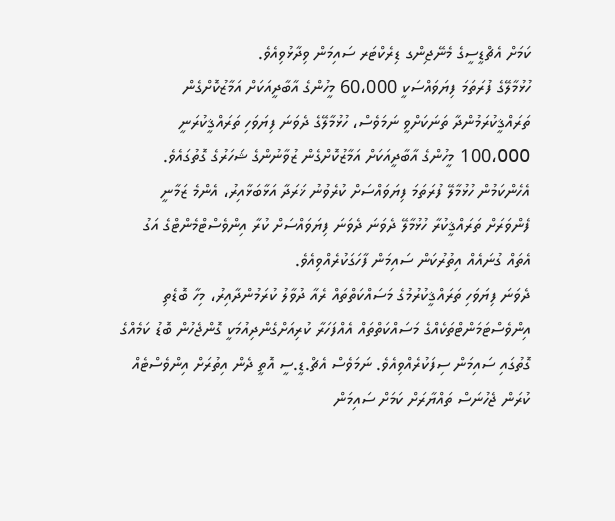ކަމަށް އެޗްޑީސީގެ މެނޭޖިންގ ޑިރެކްޓަރ ސައިމަން ވިދާޅުވިއެވެ.
ހުޅުމާލޭގެ ފުރަތަމަ ފިޔަވައްސަކީ 60،000 މީހުންގެ އާބާދީއަކަށް އަމާޒުކޮށްގެން ތަރައްޤީކުރަމުންދާ ތަނަކަށްވީ ނަމަވެސް، ހުޅުމާލޭގެ ދެވަނަ ފިޔަވަހި ތަރައްޤީކުރަނީ  100،000 މީހުންގެ އާބާދީއަކަށް އަމާޒުކޮށްގެން ޒުވާނުންގެ ޝަހަރުގެ ގޮތުގައެވެ. އެހެންކަމުން ހުޅުމާލޭ ފުރަތަމަ ފިޔަވައްސަށް ކުރެވުނު ޚަރަދާ އަޅާބަޅާއިރު، އެންމެ ޒަމާނީ ފެންވަރަށް ތަރައްޤީކުރާ ހުޅުމާލޭ ދެވަނަ ދެވަނަ ފިޔަވައްސަށް ކުރާ އިންވެސްޓްމެންޓްގެ އަގު އެތައް ގުނައެއް އިތުރުކަން ސައިމަން ފާހަގަކުރެއްވިއެވެ.
ދެވަނަ ފިޔަވަހި ތަރައްޤީކުރުމުގެ މަސައްކަތްތައް ރެއާ ދުވާލު ކުރަމުންދާއިރު، މިހާ ބޮޑެތި އިންވެސްޓަމަންޓްތަކެއްގެ މަސައްކަތްތައް އެއްފަހަރާ ކުރިއަށްގެންދިއުމަކީ ގޮންޖެހުން ބޮޑު ކަމެއްގެ ގޮތުގައި ސައިމަން ސިފަކުރެއްވިއެވެ. ނަމަވެސް އެޗް.ޑީ.ސީ އޮތީ ދެން އިތުރަށް އިންވެސްޓެއް ކުރަން ޖެހުނަސް ތައްޔާރަށް ކަމަށް ސައިމަން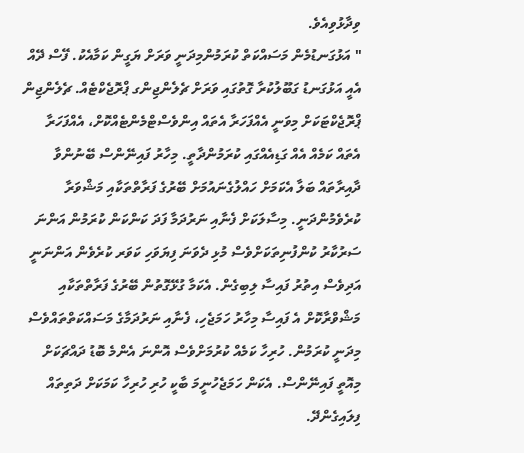ވިދާޅުވިއެވެ.
" އަޅުގަނޑުމެން މަސައްކަތް ކުރަމުންމިދަނީ ވަރަށް ޔަގީން ކަމާއެކު. ފޭސް ދޭއް އެއީ އަޅުގަނޑު ގަބޫލުކުރާ ގޮތުގައި ވަރަށް ޗެލެންޖިންގ ޕްރޮޖެކްޓެއް. ޗެލެންޖިން ޕްރޮޖެކްޓަކަށް މިވަނީ އެއްފަހަރާ އެތައް އިންވެސްޓްމެންޓެއްކޮށް، އެއްފަހަރާ އެތައް ކަމެއް އެއް ގަޑިއެއްގައި ކުރަމުންދާތީ. މިހާރު ފައިނޭންސް ބޭނުންވާ ދާއިރާތައް ބަލާ އެކަމަށް ހައްލުގެނައުމަށް ބޭރުގެ ފަރާތްތަކާއި މަޝްވަރާ ކުރެވެމުންދަނީ. މިސާލަކަށް ފެނާއި ނަރުދަމާ ފަދަ ކަންކަން ކުރަމުން އަންނަ ސަރުކާރު ކުންފުނިތަކަށްވެސް މުޅި ދެވަނަ ފިޔަވަހި ކަވަރ ކުރެވެން އަންނަނީ އަދިވެސް އިތުރު ފައިސާ ލިބިގެން. އެކަމާ ގުޅޭގޮތުން ބޭރުގެ ފަރާތްތަކާއި މަޝްވްރާކޮށް އެ ފައިސާ މިހާރު ހަމަޖެހި، ފެނާއި ނަރުދަމާގެ މަސައްކަތްތައްވެސް މިދަނީ ކުރަމުން. ހުރިހާ ކަމެއް ކުރުމަށްވެސް އޮންނަ އެންމެ ބޮޑު ދައްޗަކަށް މިއޮތީ ފައިނޭންސް. އެކަން ހަމަޖެހުނީމަ ބާކީ ހުރި ހުރިހާ ކަމަކަށް ދަތިތައް ފިލައިގެންދޭ.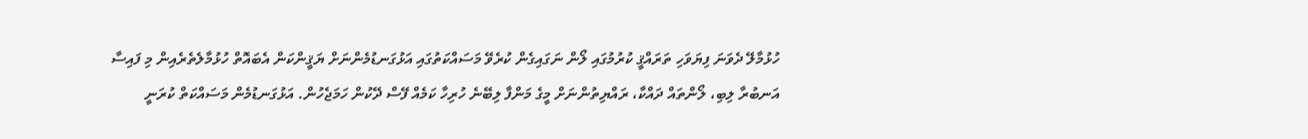ހުޅުމާލޭ ދެވަނަ ފިޔަވަހި ތަރައްޤީ ކުރުމުގައި ލޯން ނަގައިގެން ކުރެވޭ މަސައްކަތުގައި އަޅުގަނޑުމެންނަށް ޔަޤީންކަން އެބައޮތް ހުޅުމާލެތެރެއިން މި ފައިސާ އަނބުރާ ލިބި، ލޯންތައް ދައްކާ، ރައްޔިތުންނަށް މީގެ މަންފާ ލިބޭނެ ހުރިހާ ކަމެއް ފޭސް ދޭކުން ހަމަޖެހުން. އަޅުގަނޑުމެން މަސައްކަތް ކުރަނީ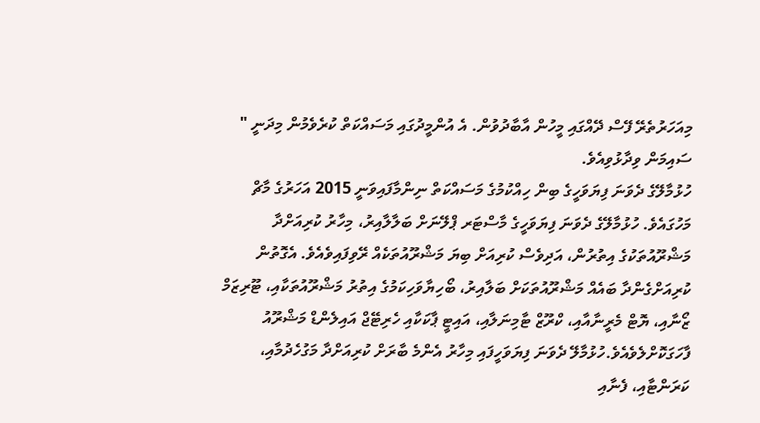މިއަހަރުތެރޭ ފޭސް ދޭއްގައި މީހުން އާބާދުވުން. އެ އުންމީދުގައި މަސައްކަތް ކުރެވެމުން މިދަނީ " ސައިމަން ވިދާޅުވިއެވެ.
ހުޅުމާލޭގެ ދެވަނަ ފިޔަވަހީގެ ބިން ހިއްކުމުގެ މަސައްކަތް ނިންމާފައިވަނީ 2015 އަހަރުގެ މާޗް މަހުގައެވެ. ހުޅުމާލޭގެ ދެވަނަ ފިޔަވަހީގެ މާސްޓަރ ޕްލޭނަށް ބަލާލާއިރު، މިހާރު ކުރިއަށްދާ މަޝްރޫއުތަކުގެ އިތުރުން، އަދިވެސް ކުރިއަށް ބިޔަ މަޝްރޫއުތަކެއް ރޭވިފައިވެއެވެ. އެގޮތުން ކުރިއަށްގެންދާ ބައެއް މަޝްރޫއުތަކަށް ބަލާއިރު، ބޯހިޔާވަހިކަމުގެ އިތުރު މަޝްރޫއުތަކާއި، ޓޫރިޒަމް ޒޯނާއި، ޔޮޓް މެރީނާއާއި، ކްރޫޒް ޓާމިނަލާއި، އައިޓީ ޕާކަކާއި ހެރިޓޭޖް އައިލެންޑް މަޝްރޫއު ފާހަގަކޮށްލެވެއެވެ.ހުޅުމާލޭ ދެވަނަ ފިޔަވަހީފައި މިހާރު އެންމެ ބާރަށް ކުރިއަށްދާ މަގުހެދުމާއި، ކަރަންޓާއި، ފެނާއި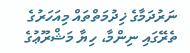ނަރުދަމާގެ ޚިދުމަތްތައް މިއަހަރުގެ ތެރޭގައި ނިންމާ، ހިޔާ މަޝްރޫޢުގެ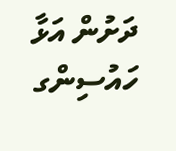ދަށުން އަޅާ ހައުސިންގ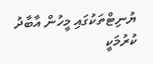ޔުނިޓްތަކުގައި މީހުން އާބާދު ކުރުމަކީ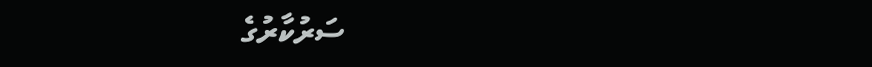ސަރުކާރުގެ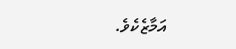އަމާޒެކެވެ.